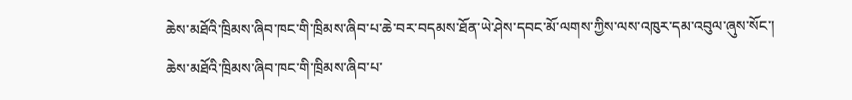ཆེས་མཐོའི་ཁྲིམས་ཞིབ་ཁང་གི་ཁྲིམས་ཞིབ་པ་ཆེ་བར་བདམས་ཐོན་ཡེ་ཤེས་དབང་མོ་ལགས་ཀྱིས་ལས་འཁུར་དམ་འབུལ་ཞུས་སོང་།
ཆེས་མཐོའི་ཁྲིམས་ཞིབ་ཁང་གི་ཁྲིམས་ཞིབ་པ་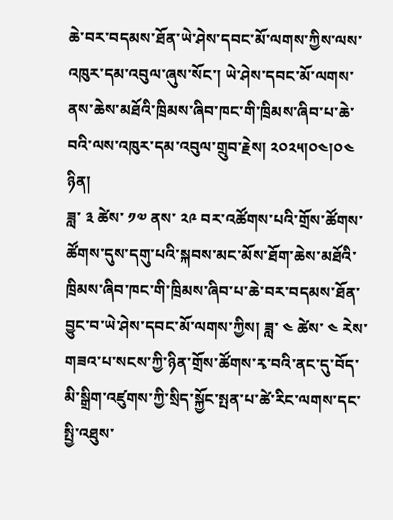ཆེ་བར་བདམས་ཐོན་ཡེ་ཤེས་དབང་མོ་ལགས་ཀྱིས་ལས་འཁུར་དམ་འབུལ་ཞུས་སོང་། ཡེ་ཤེས་དབང་མོ་ལགས་ནས་ཆེས་མཐོའི་ཁྲིམས་ཞིབ་ཁང་གི་ཁྲིམས་ཞིབ་པ་ཆེ་བའི་ལས་འཁུར་དམ་འབུལ་གྲུབ་རྗེས། ༢༠༢༥།༠༤།༠༤ ཉིན།
ཟླ་ ༣ ཚེས་ ༡༧ ནས་ ༢༩ བར་འཚོགས་པའི་གྲོས་ཚོགས་ཚོགས་དུས་དགུ་པའི་སྐབས་མང་མོས་ཐོག་ཆེས་མཐོའི་ཁྲིམས་ཞིབ་ཁང་གི་ཁྲིམས་ཞིབ་པ་ཆེ་བར་བདམས་ཐོན་བྱུང་བ་ཡེ་ཤེས་དབང་མོ་ལགས་ཀྱིས། ཟླ་ ༤ ཚེས་ ༤ རེས་གཟའ་པ་སངས་ཀྱི་ཉིན་གྲོས་ཚོགས་རྭ་བའི་ནང་དུ་བོད་མི་སྒྲིག་འཛུགས་ཀྱི་སྲིད་སྐྱོང་སྤན་པ་ཚེ་རིང་ལགས་དང་སྤྱི་འཐུས་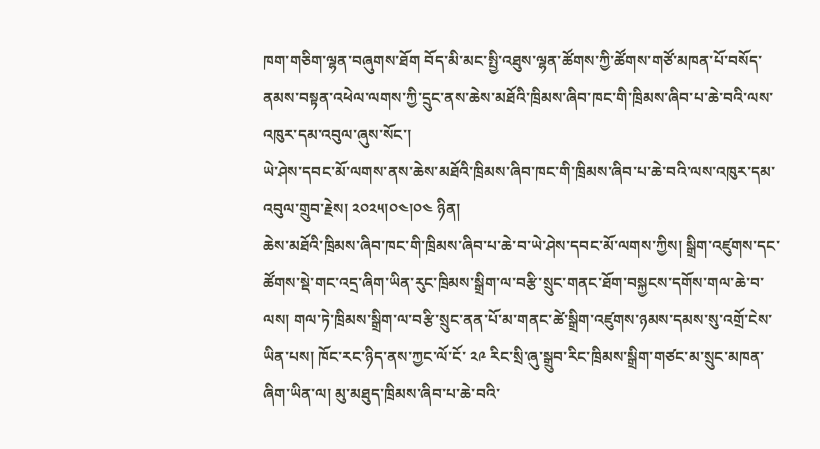ཁག་གཅིག་ལྷན་བཞུགས་ཐོག བོད་མི་མང་སྤྱི་འཐུས་ལྷན་ཚོགས་ཀྱི་ཚོགས་གཙོ་མཁན་པོ་བསོད་ནམས་བསྟན་འཕེལ་ལགས་ཀྱི་དྲུང་ནས་ཆེས་མཐོའི་ཁྲིམས་ཞིབ་ཁང་གི་ཁྲིམས་ཞིབ་པ་ཆེ་བའི་ལས་འཁུར་དམ་འབུལ་ཞུས་སོང་།
ཡེ་ཤེས་དབང་མོ་ལགས་ནས་ཆེས་མཐོའི་ཁྲིམས་ཞིབ་ཁང་གི་ཁྲིམས་ཞིབ་པ་ཆེ་བའི་ལས་འཁུར་དམ་འབུལ་གྲུབ་རྗེས། ༢༠༢༥།༠༤།༠༤ ཉིན།
ཆེས་མཐོའི་ཁྲིམས་ཞིབ་ཁང་གི་ཁྲིམས་ཞིབ་པ་ཆེ་བ་ཡེ་ཤེས་དབང་མོ་ལགས་ཀྱིས། སྒྲིག་འཛུགས་དང་ཚོགས་སྡེ་གང་འདྲ་ཞིག་ཡིན་རུང་ཁྲིམས་སྒྲིག་ལ་བརྩི་སྲུང་གནང་ཐོག་བསྐྱངས་དགོས་གལ་ཆེ་བ་ལས། གལ་ཏེ་ཁྲིམས་སྒྲིག་ལ་བརྩི་སྲུང་ནན་པོ་མ་གནང་ཚེ་སྒྲིག་འཛུགས་ཉམས་དམས་སུ་འགྲོ་ངེས་ཡིན་པས། ཁོང་རང་ཉིད་ནས་ཀྱང་ལོ་ངོ་ ༢༩ རིང་སྲི་ཞུ་སྒྲུབ་རིང་ཁྲིམས་སྒྲིག་གཙང་མ་སྲུང་མཁན་ཞིག་ཡིན་ལ། མུ་མཐུད་ཁྲིམས་ཞིབ་པ་ཆེ་བའི་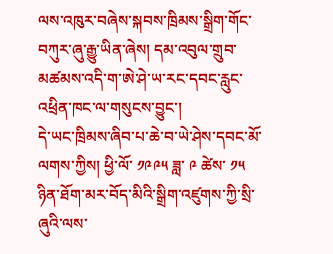ལས་འཁུར་བཞེས་སྐབས་ཁྲིམས་སྒྲིག་གོང་བཀུར་ཞུ་རྒྱུ་ཡིན་ཞེས། དམ་འབུལ་གྲུབ་མཚམས་འདི་ག་ཨེ་ཤེ་ཡ་རང་དབང་རླུང་འཕྲིན་ཁང་ལ་གསུངས་བྱུང་།
དེ་ཡང་ཁྲིམས་ཞིབ་པ་ཆེ་བ་ཡེ་ཤེས་དབང་མོ་ལགས་ཀྱིས། ཕྱི་ལོ་ ༡༩༩༥ ཟླ་ ༩ ཚེས་ ༡༥ ཉིན་ཐོག་མར་བོད་མིའི་སྒྲིག་འཛུགས་ཀྱི་སྲི་ཞུའི་ལས་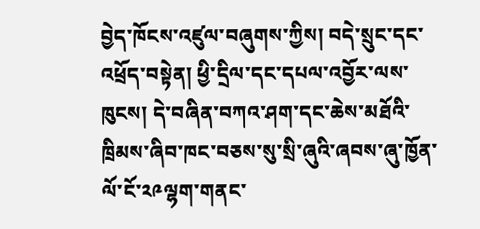བྱེད་ཁོངས་འཛུལ་བཞུགས་ཀྱིས། བདེ་སྲུང་དང་འཕྲོད་བསྟེན། ཕྱི་དྲིལ་དང་དཔལ་འབྱོར་ལས་ཁུངས། དེ་བཞིན་བཀའ་ཤག་དང་ཆེས་མཐོའི་ཁྲིམས་ཞིབ་ཁང་བཅས་སུ་སྲི་ཞུའི་ཞབས་ཞུ་ཁྱོན་ལོ་ངོ་༢༩ལྷག་གནང་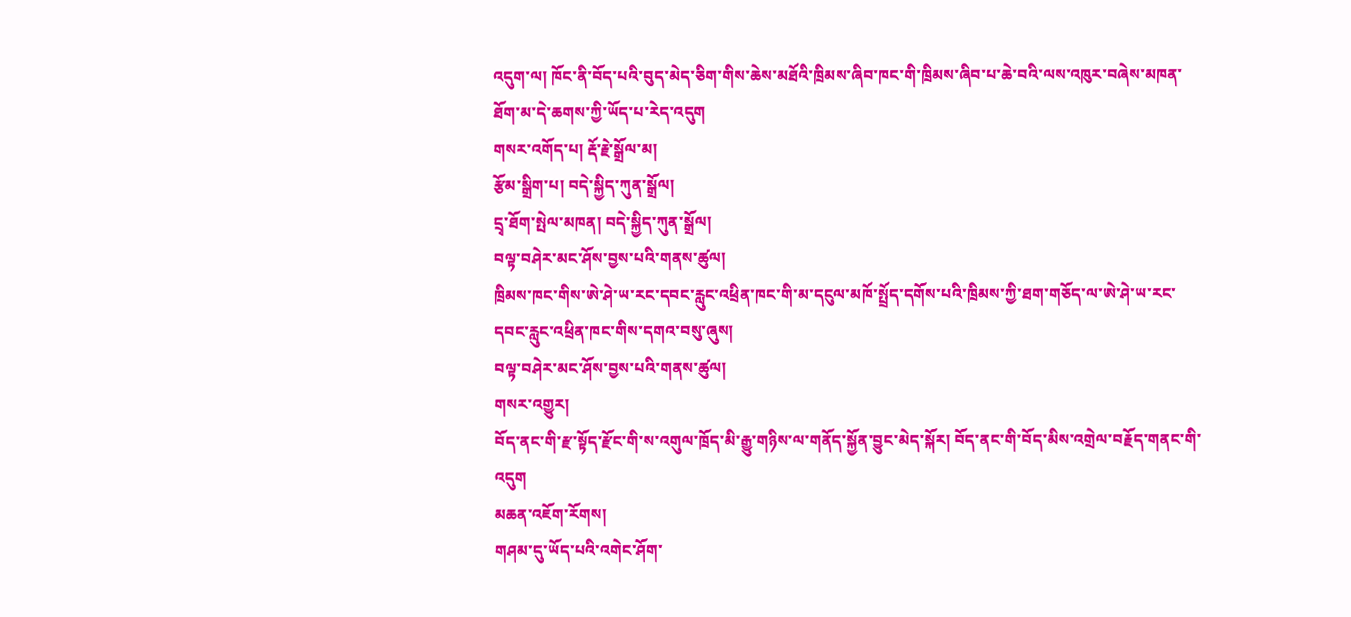འདུག་ལ། ཁོང་ནི་བོད་པའི་བུད་མེད་ཅིག་གིས་ཆེས་མཐོའི་ཁྲིམས་ཞིབ་ཁང་གི་ཁྲིམས་ཞིབ་པ་ཆེ་བའི་ལས་འཁུར་བཞེས་མཁན་ཐོག་མ་དེ་ཆགས་ཀྱི་ཡོད་པ་རེད་འདུག
གསར་འགོད་པ། རྡོ་རྗེ་སྒྲོལ་མ།
རྩོམ་སྒྲིག་པ། བདེ་སྐྱིད་ཀུན་སྒྲོལ།
དྲྭ་ཐོག་སྤེལ་མཁན། བདེ་སྐྱིད་ཀུན་སྒྲོལ།
བལྟ་བཤེར་མང་ཤོས་བྱས་པའི་གནས་ཚུལ།
ཁྲིམས་ཁང་གིས་ཨེ་ཤེ་ཡ་རང་དབང་རླུང་འཕྲིན་ཁང་གི་མ་དངུལ་མཁོ་སྤྲོད་དགོས་པའི་ཁྲིམས་ཀྱི་ཐག་གཅོད་ལ་ཨེ་ཤེ་ཡ་རང་དབང་རླུང་འཕྲིན་ཁང་གིས་དགའ་བསུ་ཞུས།
བལྟ་བཤེར་མང་ཤོས་བྱས་པའི་གནས་ཚུལ།
གསར་འགྱུར།
བོད་ནང་གི་རྫ་སྟོད་རྫོང་གི་ས་འགུལ་ཁྲོད་མི་རྒྱུ་གཉིས་ལ་གནོད་སྐྱོན་བྱུང་མེད་སྐོར། བོད་ནང་གི་བོད་མིས་འགྲེལ་བརྗོད་གནང་གི་འདུག
མཆན་འཇོག་རོགས།
གཤམ་དུ་ཡོད་པའི་འགེང་ཤོག་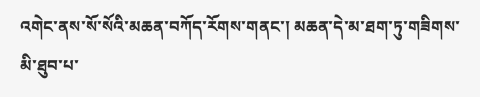འགེང་ནས་སོ་སོའི་མཆན་བཀོད་རོགས་གནང་། མཆན་དེ་མ་ཐག་ཏུ་གཟིགས་མི་ཐུབ་པ་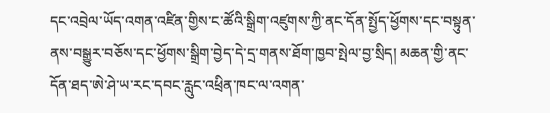དང་འབྲེལ་ཡོད་འགན་འཛིན་གྱིས་ང་ཚོའི་སྒྲིག་འཛུགས་ཀྱི་ནང་དོན་སྤྱོད་ཕྱོགས་དང་བསྟུན་ནས་བསྒྱུར་བཅོས་དང་ཕྱོགས་སྒྲིག་བྱེད་དེ་དྲ་གནས་ཐོག་ཁྱབ་སྤེལ་བྱ་སྲིད། མཆན་གྱི་ནང་དོན་ཐད་ཨེ་ཤེ་ཡ་རང་དབང་རླུང་འཕྲིན་ཁང་ལ་འགན་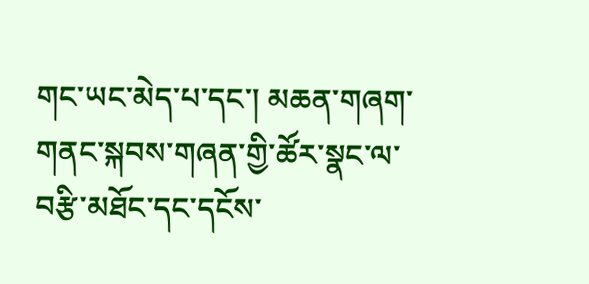གང་ཡང་མེད་པ་དང་། མཆན་གཞག་གནང་སྐབས་གཞན་གྱི་ཚོར་སྣང་ལ་བརྩི་མཐོང་དང་དངོས་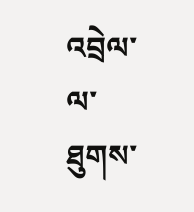འབྲེལ་ལ་ཐུགས་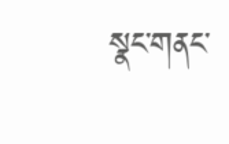སྣང་གནང་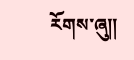རོགས་ཞུ༎